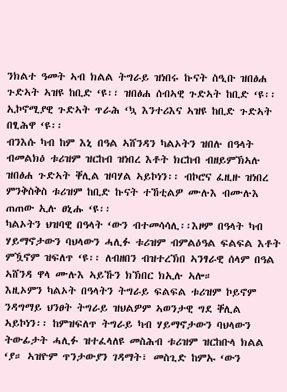ንክልተ ዓመት ኣብ ክልል ትግራይ ዝነበሩ ኩናት ስዒቡ ዝበፅሐ ጉድኣት ኣዝዩ ከቢድ ‘ዩ፡፡ ዝበፅሐ ሰብኣዊ ጉድኣት ከቢድ ‘ዩ፡፡ኢኮኖሚያዊ ጉድኣት ጥራሕ ‘ኳ እንተሪእና ኣዝዩ ከቢድ ጉድኣት በፂሕዋ ‘ዩ፡፡
ብንእሱ ካብ ከም እኒ በዓል ኣሸንዳን ካልኦትን ዝበሉ በዓላት ብመልክዕ ቱሪዝም ዝርከብ ዝነበረ እቶት ክርከብ ብዘይምኽኣሉ ዝበፅሐ ጉድኣት ቐሊል ዝባሃል ኣይኮነን፡፡ ብኮሮና ፈዚዙ ዝነበረ ምንቅስቅስ ቱሪዝም ከቢድ ኩናት ተኸቲልዎ ሙሉእ ብሙሉእ ጠጠው ኢሉ ፀኒሑ ‘ዩ፡፡
ካልኦትን ህዝባዊ በዓላት ‘ውን ብተመሳሳሊ፡፡እዞም በዓላት ካብ ሃይማኖታውን ባህላውን ሓሊፉ ቱሪዝም ብምልዕዓል ፍልፍል እቶት ምዃኖም ዝፍለጥ ‘ዩ፡፡ ለብዘበን ብዝተረኽበ ኣንፃራዊ ሰላም በዓል ኣሸንዳ ዋላ ሙሉእ ኣይኹን ክኽበር ክኢሉ ኣሎ።
እዚኦምን ካልኦት በዓላትን ትግራይ ፍልፍል ቱሪዝም ኮይኖም ንዳግማይ ህንፀት ትግራይ ዝህልዎም ኣወንታዊ ግደ ቐሊል ኣይኮነን፡፡ ከምዝፍለጥ ትግራይ ካብ ሃይማኖታውን ባህላውን ትውፊታት ሓሊፉ ዝተፈላለዩ መስሕብ ቱሪዝም ዝርከቡላ ክልል ‘ያ። ኣዝዮም ጥንታውያን ገዳማት፣ መስጊድ ከምኡ ‘ውን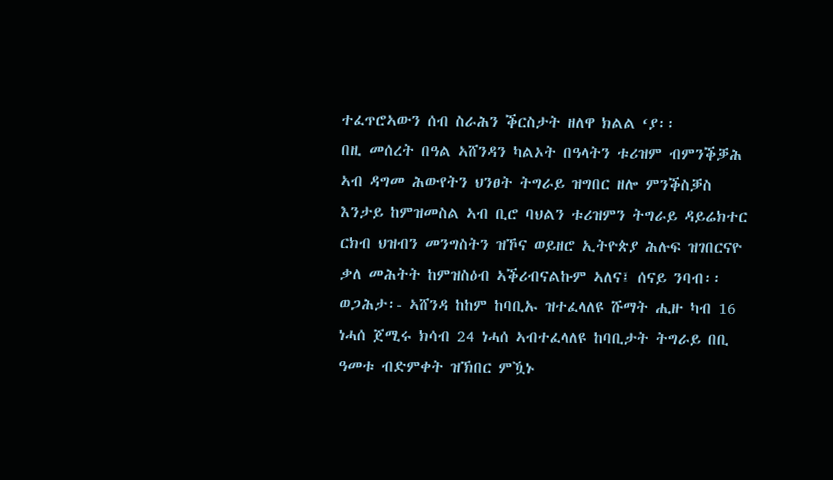ተፈጥሮኣውን ሰብ ስራሕን ቕርስታት ዘለዋ ክልል ‘ያ፡፡
በዚ መሰረት በዓል ኣሸንዳን ካልኦት በዓላትን ቱሪዝም ብምንቕቓሕ ኣብ ዳግመ ሕውየትን ህንፀት ትግራይ ዝግበር ዘሎ ምንቕስቓስ እንታይ ከምዝመስል ኣብ ቢሮ ባህልን ቱሪዝምን ትግራይ ዳይሬክተር ርክብ ህዝብን መንግስትን ዝኾና ወይዘሮ ኢትዮጵያ ሕሉፍ ዝገበርናዮ ቃለ መሕትት ከምዝስዕብ ኣቕሪብናልኩም ኣለና፤ ሰናይ ንባብ፡፡
ወጋሕታ፡- ኣሸንዳ ከከም ከባቢኡ ዝተፈላለዩ ሹማት ሒዙ ካብ 16 ነሓሰ ጀሚሩ ክሳብ 24 ነሓሰ ኣብተፈላለዩ ከባቢታት ትግራይ በቢ ዓመቱ ብድምቀት ዝኽበር ምዃኑ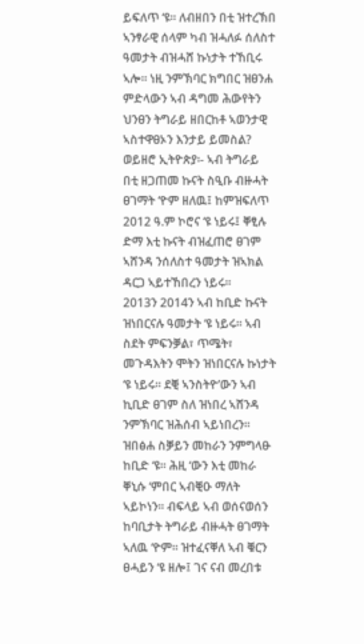ይፍለጥ ‘ዩ። ለብዘበን በቲ ዝተረኽበ ኣንፃራዊ ሰላም ካብ ዝሓለፉ ሰለስተ ዓመታት ብዝሓሸ ኩነታት ተኸቢሩ ኣሎ። ነዚ ንምኽባር ክግበር ዝፀንሐ ምድላውን ኣብ ዳግመ ሕውየትን ህንፀን ትግራይ ዘበርከቶ ኣወንታዊ ኣስተዋፀኦን እንታይ ይመስል?
ወይዘሮ ኢትዮጵያ፡- ኣብ ትግራይ በቲ ዘጋጠመ ኩናት ስዒቡ ብዙሓት ፀገማት ‘ዮም ዘለዉ፤ ከምዝፍለጥ 2012 ዓ.ም ኮሮና ‘ዩ ነይሩ፤ ቐፂሉ ድማ እቲ ኩናት ብዝፈጠሮ ፀገም ኣሸንዳ ንሰለስተ ዓመታት ዝኣክል ዳርጋ ኣይተኸበረን ነይሩ፡፡
2013ን 2014ን ኣብ ከቢድ ኩናት ዝነበርናሉ ዓመታት ‘ዩ ነይሩ፡፡ ኣብ ስደት ምፍንቓል፣ ጥሜት፣ መጉዳእትን ሞትን ዝነበርናሉ ኩነታት ‘ዩ ነይሩ። ደቒ ኣንስትዮ’ውን ኣብ ኪቢድ ፀገም ስለ ዝነበረ ኣሸንዳ ንምኽባር ዝሕሰብ ኣይነበረን፡፡
ዝበፅሐ ስቓይን መከራን ንምግላፁ ከቢድ ‘ዩ፡፡ ሕዚ ‘ውን እቲ መከራ ቐኒሱ ‘ምበር ኣብቒዑ ማለት ኣይኮነን፡፡ ብፍላይ ኣብ ወሰናወሰን ከባቢታት ትግራይ ብዙሓት ፀገማት ኣለዉ ‘ዮም፡፡ ዝተፈናቐለ ኣብ ቑርን ፀሓይን ‘ዩ ዘሎ፤ ገና ናብ መረበቱ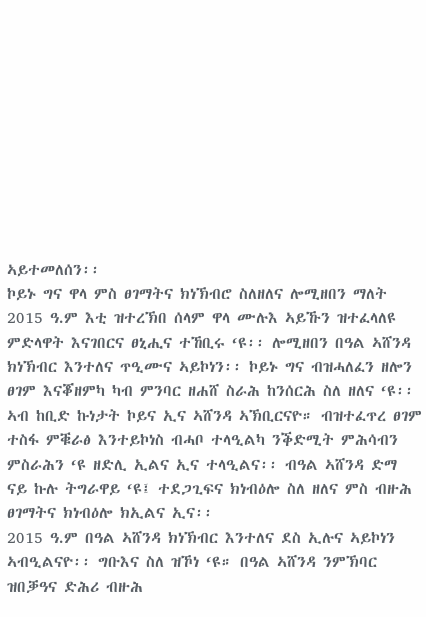ኣይተመለሰን፡፡
ኮይኑ ግና ዋላ ምስ ፀገማትና ክነኽብሮ ስለዘለና ሎሚዘበን ማለት 2015 ዓ.ም እቲ ዝተረኽበ ሰላም ዋላ ሙሉእ ኣይኹን ዝተፈላለዩ ምድላዋት እናገበርና ፀኒሒና ተኸቢሩ ‘ዩ፡፡ ሎሚዘበን በዓል ኣሸንዳ ክነኽብር እንተለና ጥዒሙና ኣይኮነን፡፡ ኮይኑ ግና ብዝሓለፈን ዘሎን ፀገም እናቖዘምካ ካብ ምንባር ዘሐሸ ስራሕ ከንሰርሕ ስለ ዘለና ‘ዩ፡፡
ኣብ ከቢድ ኩነታት ኮይና ኢና ኣሸንዳ ኣኽቢርናዮ። ብዝተፈጥረ ፀገም ተስፋ ምቑራፅ እንተይኮነስ ብሓቦ ተላዒልካ ንቕድሚት ምሕሳብን ምስራሕን ‘ዩ ዘድሊ ኢልና ኢና ተላዒልና፡፡ ብዓል ኣሸንዳ ድማ ናይ ኩሉ ትግራዋይ ‘ዩ፤ ተደጋጊፍና ክነብዕሎ ስለ ዘለና ምስ ብዙሕ ፀገማትና ክነብዕሎ ክኢልና ኢና፡፡
2015 ዓ.ም በዓል ኣሸንዳ ክነኽብር እንተለና ደስ ኢሉና ኣይኮነን ኣብዒልናዮ፡፡ ግቡእና ስለ ዝኾነ ‘ዩ። በዓል ኣሸንዳ ንምኽባር ዝበቓዓና ድሕሪ ብዙሕ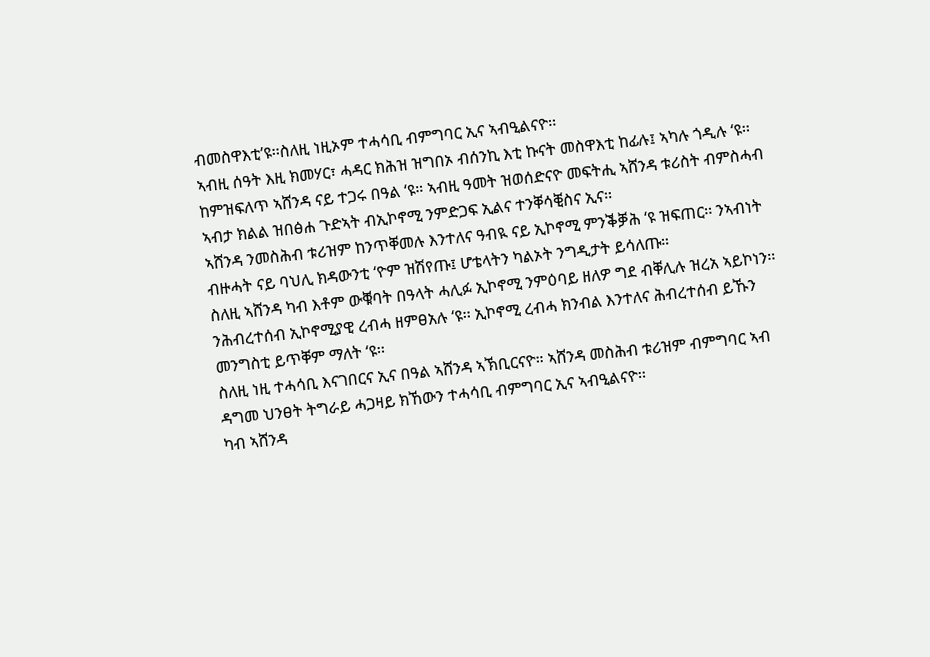ብመስዋእቲ’ዩ፡፡ስለዚ ነዚኦም ተሓሳቢ ብምግባር ኢና ኣብዒልናዮ፡፡
ኣብዚ ሰዓት እዚ ክመሃር፣ ሓዳር ክሕዝ ዝግበኦ ብሰንኪ እቲ ኩናት መስዋእቲ ከፊሉ፤ ኣካሉ ጎዲሉ ‘ዩ፡፡ ከምዝፍለጥ ኣሸንዳ ናይ ተጋሩ በዓል ‘ዩ። ኣብዚ ዓመት ዝወሰድናዮ መፍትሒ ኣሸንዳ ቱሪስት ብምስሓብ ኣብታ ክልል ዝበፅሐ ጉድኣት ብኢኮኖሚ ንምድጋፍ ኢልና ተንቐሳቒስና ኢና፡፡
ኣሸንዳ ንመስሕብ ቱሪዝም ከንጥቐመሉ እንተለና ዓብዪ ናይ ኢኮኖሚ ምንቕቓሕ ‘ዩ ዝፍጠር፡፡ ንኣብነት ብዙሓት ናይ ባህሊ ክዳውንቲ ‘ዮም ዝሽየጡ፤ ሆቴላትን ካልኦት ንግዲታት ይሳለጡ።
ስለዚ ኣሸንዳ ካብ እቶም ውቑባት በዓላት ሓሊፉ ኢኮኖሚ ንምዕባይ ዘለዎ ግደ ብቐሊሉ ዝረአ ኣይኮነን፡፡ ንሕብረተሰብ ኢኮኖሚያዊ ረብሓ ዘምፀአሉ ‘ዩ፡፡ ኢኮኖሚ ረብሓ ክንብል እንተለና ሕብረተሰብ ይኹን መንግስቲ ይጥቐም ማለት ‘ዩ፡፡
ስለዚ ነዚ ተሓሳቢ እናገበርና ኢና በዓል ኣሸንዳ ኣኽቢርናዮ። ኣሸንዳ መስሕብ ቱሪዝም ብምግባር ኣብ ዳግመ ህንፀት ትግራይ ሓጋዛይ ክኸውን ተሓሳቢ ብምግባር ኢና ኣብዒልናዮ፡፡
ካብ ኣሸንዳ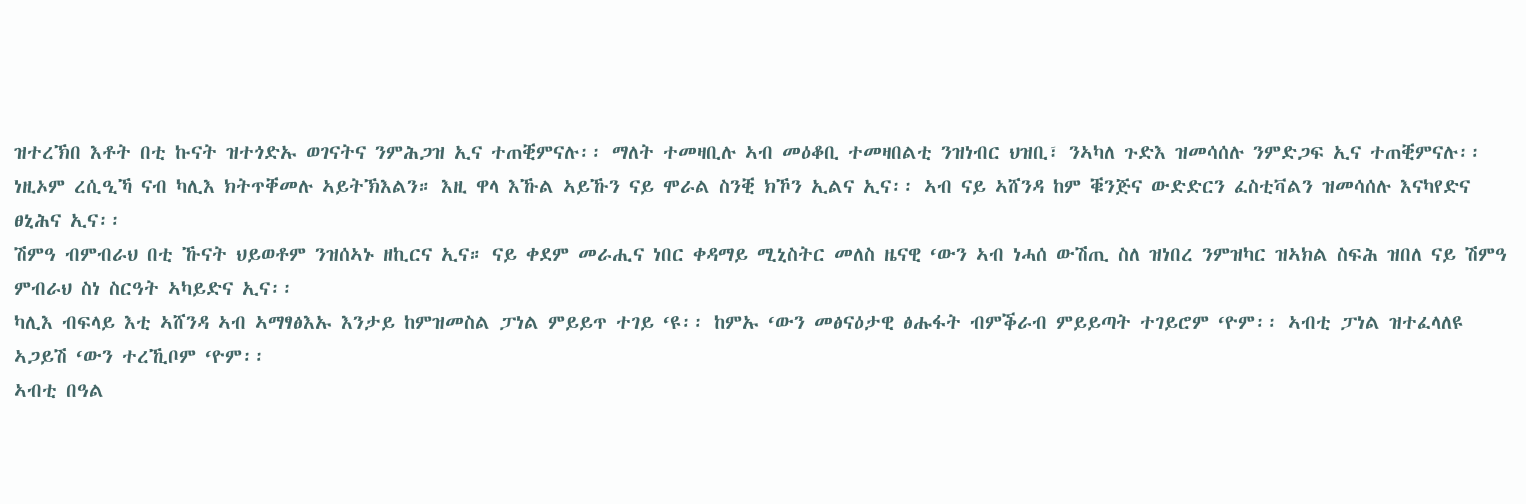ዝተረኽበ እቶት በቲ ኩናት ዝተጎድኡ ወገናትና ንምሕጋዝ ኢና ተጠቒምናሉ፡፡ ማለት ተመዛቢሉ ኣብ መዕቆቢ ተመዛበልቲ ንዝነብር ህዝቢ፣ ንኣካለ ጉድእ ዝመሳሰሉ ንምድጋፍ ኢና ተጠቒምናሉ፡፡
ነዚኦም ረሲዒኻ ናብ ካሊእ ክትጥቐመሉ ኣይትኽእልን። እዚ ዋላ እኹል ኣይኹን ናይ ሞራል ስንቒ ክኾን ኢልና ኢና፡፡ ኣብ ናይ ኣሸንዳ ከም ቑንጅና ውድድርን ፈስቲቫልን ዝመሳሰሉ እናካየድና ፀኒሕና ኢና፡፡
ሽምዓ ብምብራህ በቲ ኹናት ህይወቶም ንዝሰኣኑ ዘኪርና ኢና። ናይ ቀደም መራሒና ነበር ቀዳማይ ሚኒስትር መለስ ዜናዊ ‘ውን ኣብ ነሓሰ ውሽጢ ስለ ዝነበረ ንምዝካር ዝኣክል ስፍሕ ዝበለ ናይ ሽምዓ ምብራህ ስነ ስርዓት ኣካይድና ኢና፡፡
ካሊእ ብፍላይ እቲ ኣሸንዳ ኣብ ኣማፃፅእኡ እንታይ ከምዝመስል ፓነል ምይይጥ ተገይ ‘ዩ፡፡ ከምኡ ‘ውን መፅናዕታዊ ፅሑፋት ብምቕራብ ምይይጣት ተገይሮም ‘ዮም፡፡ ኣብቲ ፓነል ዝተፈላለዩ ኣጋይሽ ‘ውን ተረኺቦም ‘ዮም፡፡
ኣብቲ በዓል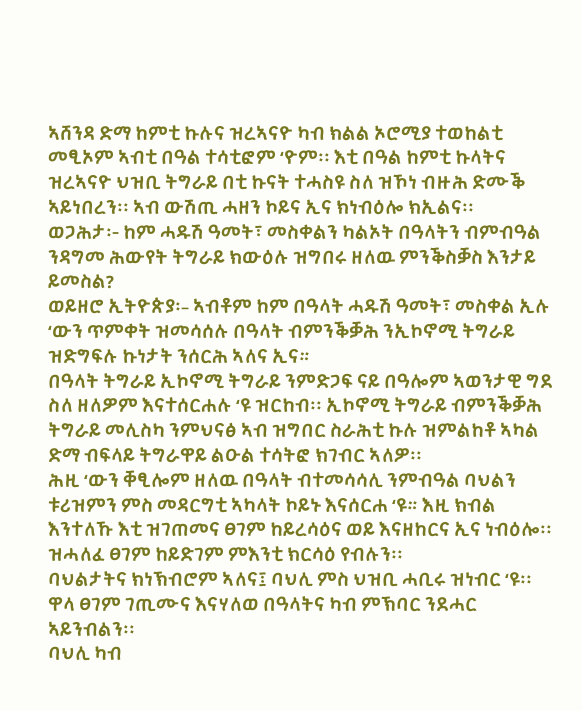ኣሸንዳ ድማ ከምቲ ኩሉና ዝረኣናዮ ካብ ክልል ኦሮሚያ ተወከልቲ መፂኦም ኣብቲ በዓል ተሳቲፎም ‘ዮም፡፡ እቲ በዓል ከምቲ ኩላትና ዝረኣናዮ ህዝቢ ትግራይ በቲ ኩናት ተሓስዩ ስለ ዝኾነ ብዙሕ ድሙቕ ኣይነበረን፡፡ ኣብ ውሽጢ ሓዘን ኮይና ኢና ክነብዕሎ ክኢልና፡፡
ወጋሕታ፡- ከም ሓዱሽ ዓመት፣ መስቀልን ካልኦት በዓላትን ብምብዓል ንዳግመ ሕውየት ትግራይ ክውዕሉ ዝግበሩ ዘለዉ ምንቕስቓስ እንታይ ይመስል?
ወይዘሮ ኢትዮጵያ፡– ኣብቶም ከም በዓላት ሓዱሽ ዓመት፣ መስቀል ኢሉ ‘ውን ጥምቀት ዝመሳሰሉ በዓላት ብምንቕቓሕ ንኢኮኖሚ ትግራይ ዝድግፍሉ ኩነታት ንሰርሕ ኣለና ኢና።
በዓላት ትግራይ ኢኮኖሚ ትግራይ ንምድጋፍ ናይ በዓሎም ኣወንታዊ ግደ ስለ ዘለዎም እናተሰርሐሉ ‘ዩ ዝርከብ፡፡ ኢኮኖሚ ትግራይ ብምንቕቓሕ ትግራይ መሊስካ ንምህናፅ ኣብ ዝግበር ስራሕቲ ኩሉ ዝምልከቶ ኣካል ድማ ብፍላይ ትግራዋይ ልዑል ተሳትፎ ክገብር ኣለዎ፡፡
ሕዚ ‘ውን ቐፂሎም ዘለዉ በዓላት ብተመሳሳሊ ንምብዓል ባህልን ቱሪዝምን ምስ መዳርግቲ ኣካላት ኮይኑ እናሰርሐ ‘ዩ። እዚ ክብል እንተለኹ እቲ ዝገጠመና ፀገም ከይረሳዕና ወይ እናዘከርና ኢና ነብዕሎ፡፡ ዝሓለፈ ፀገም ከይድገም ምእንቲ ክርሳዕ የብሉን፡፡
ባህልታትና ክነኽብሮም ኣለና፤ ባህሊ ምስ ህዝቢ ሓቢሩ ዝነብር ‘ዩ፡፡ ዋላ ፀገም ገጢሙና እናሃለወ በዓላትና ካብ ምኽባር ንደሓር ኣይንብልን፡፡
ባህሊ ካብ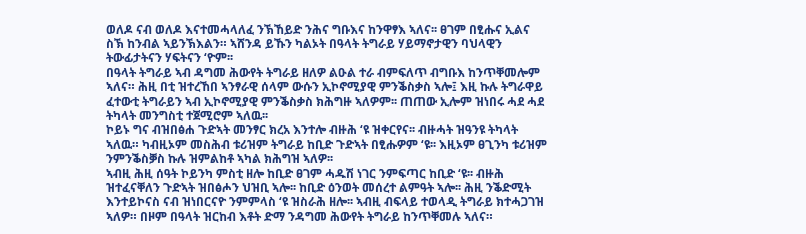ወለዶ ናብ ወለዶ እናተመሓላለፈ ንኽኸይድ ንሕና ግቡእና ከንዋፃእ ኣለና፡፡ ፀገም በፂሑና ኢልና ስኽ ከንብል ኣይንኽእልን። ኣሸንዳ ይኹን ካልኦት በዓላት ትግራይ ሃይማኖታዊን ባህላዊን ትውፊታትናን ሃፍትናን ‘ዮም፡፡
በዓላት ትግራይ ኣብ ዳግመ ሕውየት ትግራይ ዘለዎ ልዑል ተራ ብምፍለጥ ብግቡእ ከንጥቐመሎም ኣለና። ሕዚ በቲ ዝተረኸበ ኣንፃራዊ ሰላም ውሱን ኢኮኖሚያዊ ምንቕስቃስ ኣሎ፤ እዚ ኩሉ ትግራዋይ ፈተውቲ ትግራይን ኣብ ኢኮኖሚያዊ ምንቕስቃስ ክሕግዙ ኣለዎም፡፡ ጠጠው ኢሎም ዝነበሩ ሓደ ሓደ ትካላት መንግስቲ ተጀሚሮም ኣለዉ፡፡
ኮይኑ ግና ብዝበፅሐ ጉድኣት መንፃር ክረአ እንተሎ ብዙሕ ‘ዩ ዝቀርየና፡፡ ብዙሓት ዝዓንዩ ትካላት ኣለዉ። ካብዚኦም መስሕብ ቱሪዝም ትግራይ ከቢድ ጉድኣት በፂሑዎም ‘ዩ፡፡ እዚኦም ፀጊንካ ቱሪዝም ንምንቕስቓስ ኩሉ ዝምልከቶ ኣካል ክሕግዝ ኣለዎ፡፡
ኣብዚ ሕዚ ሰዓት ኮይንካ ምስቲ ዘሎ ከቢድ ፀገም ሓዱሽ ነገር ንምፍጣር ከቢድ ‘ዩ፡፡ ብዙሕ ዝተፈናቐለን ጉድኣት ዝበፅሖን ህዝቢ ኣሎ፡፡ ከቢድ ዕንወት መሰረተ ልምዓት ኣሎ፡፡ ሕዚ ንቕድሚት እንተይኮናስ ናብ ዝነበርናዮ ንምምላስ ‘ዩ ዝስራሕ ዘሎ፡፡ ኣብዚ ብፍላይ ተወላዲ ትግራይ ክተሓጋገዝ ኣለዎ። በዞም በዓላት ዝርከብ እቶት ድማ ንዳግመ ሕውየት ትግራይ ከንጥቐመሉ ኣለና።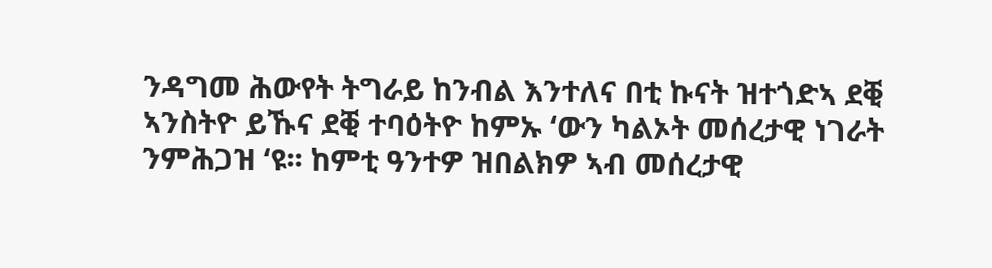ንዳግመ ሕውየት ትግራይ ከንብል እንተለና በቲ ኩናት ዝተጎድኣ ደቒ ኣንስትዮ ይኹና ደቒ ተባዕትዮ ከምኡ ‘ውን ካልኦት መሰረታዊ ነገራት ንምሕጋዝ ‘ዩ፡፡ ከምቲ ዓንተዎ ዝበልክዎ ኣብ መሰረታዊ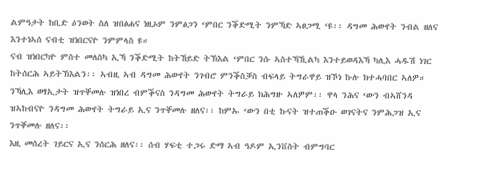ልምዓታት ከቢድ ዕንወት ስለ ዝበፅሐና ነዚኦም ንምፅጋን ‘ምበር ንቕድሚት ንምኻድ ኣፀጋሚ ‘ዩ፡፡ ዳግመ ሕውየት ንብል ዘለና እንተነኣሰ ናብቲ ዝነበርናዮ ንምምላስ ዩ።
ናብ ዝነበርካዮ ምስተ መለስካ ኢኻ ንቕድሚት ከትኸይድ ትኽእል ‘ምበር ንሱ ኣስተኻኺልካ እንተይወዳእኻ ካሊእ ሓዱሽ ነገር ከትሰርሕ ኣይትኽእልን፡፡ ኣብዚ ኣብ ዳግመ ሕውየት ንገብሮ ምንቕስቓስ ብፍላይ ትግራዋይ ዝኾነ ኩሉ ክተሓባበር ኣለዎ።
ንኻሊእ ወፃኢታት ዝጥቐመሉ ዝነበረ ብምቕናስ ንዳግመ ሕውየት ትግራይ ክሕግዙ ኣለዎም፡፡ ዋላ ንሕና ‘ውን ብኣሸንዳ ዝኣከብናዮ ንዳግመ ሕውየት ትግራይ ኢና ንጥቐመሉ ዘለና፡፡ ከምኡ ‘ውን በቲ ኩናት ዝተጠቕዑ ወገናትና ንምሕጋዝ ኢና ንጥቐመሉ ዘለና፡፡
እዚ መሰረት ገይርና ኢና ንሰርሕ ዘለና፡፡ ሰብ ሃፍቲ ተጋሩ ድማ ኣብ ዓዶም ኢንቨስት ብምግባር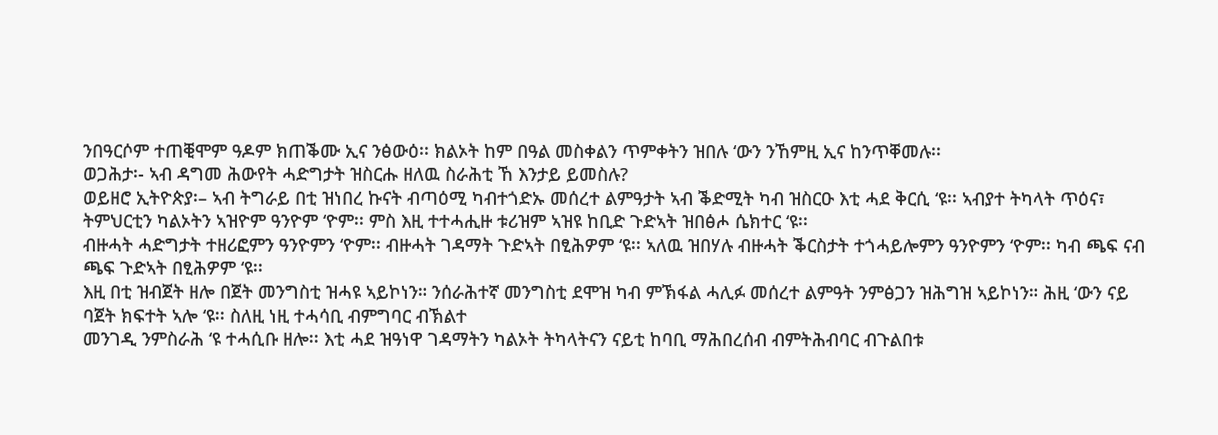ንበዓርሶም ተጠቒሞም ዓዶም ክጠቕሙ ኢና ንፅውዕ፡፡ ክልኦት ከም በዓል መስቀልን ጥምቀትን ዝበሉ ‘ውን ንኸምዚ ኢና ከንጥቐመሉ፡፡
ወጋሕታ፡- ኣብ ዳግመ ሕውየት ሓድግታት ዝስርሑ ዘለዉ ስራሕቲ ኸ እንታይ ይመስሉ?
ወይዘሮ ኢትዮጵያ፡– ኣብ ትግራይ በቲ ዝነበረ ኩናት ብጣዕሚ ካብተጎድኡ መሰረተ ልምዓታት ኣብ ቕድሚት ካብ ዝስርዑ እቲ ሓደ ቅርሲ ‘ዩ፡፡ ኣብያተ ትካላት ጥዕና፣ ትምህርቲን ካልኦትን ኣዝዮም ዓንዮም ‘ዮም፡፡ ምስ እዚ ተተሓሒዙ ቱሪዝም ኣዝዩ ከቢድ ጉድኣት ዝበፅሖ ሴክተር ‘ዩ፡፡
ብዙሓት ሓድግታት ተዘሪፎምን ዓንዮምን ‘ዮም፡፡ ብዙሓት ገዳማት ጉድኣት በፂሕዎም ‘ዩ፡፡ ኣለዉ ዝበሃሉ ብዙሓት ቕርስታት ተጎሓይሎምን ዓንዮምን ‘ዮም፡፡ ካብ ጫፍ ናብ ጫፍ ጉድኣት በፂሕዎም ‘ዩ፡፡
እዚ በቲ ዝብጀት ዘሎ በጀት መንግስቲ ዝሓዩ ኣይኮነን። ንሰራሕተኛ መንግስቲ ደሞዝ ካብ ምኽፋል ሓሊፉ መሰረተ ልምዓት ንምፅጋን ዝሕግዝ ኣይኮነን። ሕዚ ‘ውን ናይ ባጀት ክፍተት ኣሎ ‘ዩ፡፡ ስለዚ ነዚ ተሓሳቢ ብምግባር ብኽልተ
መንገዲ ንምስራሕ ‘ዩ ተሓሲቡ ዘሎ፡፡ እቲ ሓደ ዝዓነዋ ገዳማትን ካልኦት ትካላትናን ናይቲ ከባቢ ማሕበረሰብ ብምትሕብባር ብጉልበቱ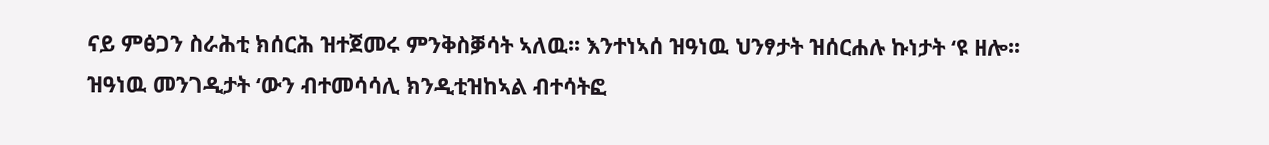ናይ ምፅጋን ስራሕቲ ክሰርሕ ዝተጀመሩ ምንቅስቓሳት ኣለዉ፡፡ እንተነኣሰ ዝዓነዉ ህንፃታት ዝሰርሐሉ ኩነታት ‘ዩ ዘሎ፡፡
ዝዓነዉ መንገዲታት ‘ውን ብተመሳሳሊ ክንዲቲዝከኣል ብተሳትፎ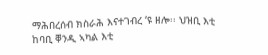ማሕበረሰብ ክስራሕ እናተገብረ ‘ዩ ዘሎ፡፡ ህዝቢ እቲ ከባቢ ቐንዲ ኣካል እቲ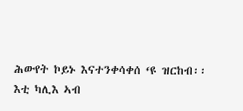ሕውየት ኮይኑ እናተንቀሳቀሰ ‘ዩ ዝርከብ፡፡
እቲ ካሊእ ኣብ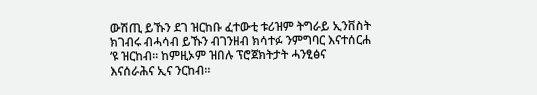ውሽጢ ይኹን ደገ ዝርከቡ ፈተውቲ ቱሪዝም ትግራይ ኢንቨስት ክገብሩ ብሓሳብ ይኹን ብገንዘብ ክሳተፉ ንምግባር እናተሰርሐ ‘ዩ ዝርከብ። ከምዚኦም ዝበሉ ፕሮጀክትታት ሓንፂፅና እናሰራሕና ኢና ንርከብ።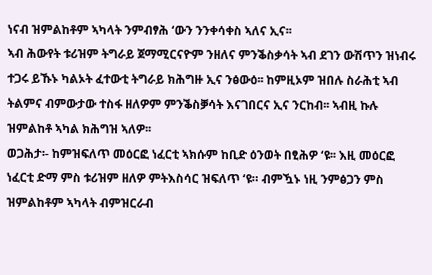ነናብ ዝምልከቶም ኣካላት ንምብፃሕ ‘ውን ንንቀሳቀስ ኣለና ኢና፡፡
ኣብ ሕውየት ቱሪዝም ትግራይ ጀማሚርናዮም ንዘለና ምንቕስቃሳት ኣብ ደገን ውሽጥን ዝነብሩ ተጋሩ ይኹኑ ካልኦት ፈተውቲ ትግራይ ክሕግዙ ኢና ንፅውዕ፡፡ ከምዚኦም ዝበሉ ስራሕቲ ኣብ ትልምና ብምውታው ተስፋ ዘለዎም ምንቕስቓሳት እናገበርና ኢና ንርከብ፡፡ ኣብዚ ኩሉ ዝምልከቶ ኣካል ክሕግዝ ኣለዎ፡፡
ወጋሕታ፡- ከምዝፍለጥ መዕርፎ ነፈርቲ ኣክሱም ከቢድ ዕንወት በፂሕዎ ‘ዩ፡፡ እዚ መዕርፎ ነፈርቲ ድማ ምስ ቱሪዝም ዘለዎ ምትእስሳር ዝፍለጥ ‘ዩ። ብምዃኑ ነዚ ንምፅጋን ምስ ዝምልከቶም ኣካላት ብምዝርራብ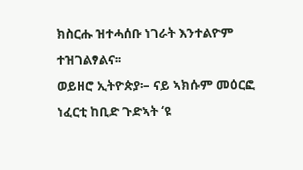ክስርሑ ዝተሓሰቡ ነገራት እንተልዮም ተዝገልፃልና፡፡
ወይዘሮ ኢትዮጵያ፡– ናይ ኣክሱም መዕርፎ ነፈርቲ ከቢድ ጉድኣት ‘ዩ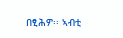በፂሕዎ፡፡ ኣብቲ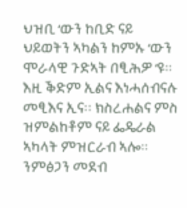ህዝቢ ‘ውን ከቢድ ናይ ህይወትን ኣካልን ከምኡ ‘ውን ሞራላዊ ጉድኣት በፂሕዎ ‘ዩ።
እዚ ቕድም ኢልና እነሓሰብናሉ መፂእና ኢና፡፡ ክስረሐልና ምስ ዝምልከቶም ናይ ፌዴራል ኣካላት ምዝርራብ ኣሎ። ንምፅጋን መደብ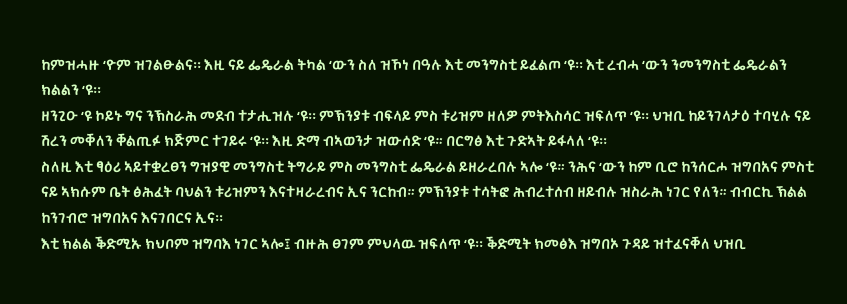ከምዝሓዙ ‘ዮም ዝገልፁልና፡፡ እዚ ናይ ፌዴራል ትካል ‘ውን ስለ ዝኾነ በዓሉ እቲ መንግስቲ ይፈልጦ ‘ዩ፡፡ እቲ ረብሓ ‘ውን ንመንግስቲ ፌዴራልን ክልልን ‘ዩ፡፡
ዘንጊዑ ‘ዩ ኮይኑ ግና ንኽስራሕ መደብ ተታሒዝሉ ‘ዩ፡፡ ምኽንያቱ ብፍላይ ምስ ቱሪዝም ዘለዎ ምትእስሳር ዝፍለጥ ‘ዩ፡፡ ህዝቢ ከይንገላታዕ ተባሂሉ ናይ ሽረን መቐለን ቐልጢፉ ክጅምር ተገይሩ ‘ዩ፡፡ እዚ ድማ ብኣወንታ ዝውሰድ ‘ዩ። በርግፅ እቲ ጉድኣት ይፋላለ ‘ዩ፡፡
ስለዚ እቲ ፃዕሪ ኣይተቋረፀን ግዝያዊ መንግስቲ ትግራይ ምስ መንግስቲ ፌዴራል ይዘራረበሉ ኣሎ ‘ዩ። ንሕና ‘ውን ከም ቢሮ ከንሰርሖ ዝግበአና ምስቲ ናይ ኣክሱም ቤት ፅሕፈት ባህልን ቱሪዝምን እናተዛራረብና ኢና ንርከብ። ምኽንያቱ ተሳትፎ ሕብረተሰብ ዘይብሉ ዝስራሕ ነገር የለን። ብብርኪ ኽልል ከንገብሮ ዝግበአና እናገበርና ኢና፡፡
እቲ ክልል ቕድሚኡ ክህቦም ዝግባእ ነገር ኣሎ፤ ብዙሕ ፀገም ምህላዉ ዝፍለጥ ‘ዩ፡፡ ቕድሚት ክመፅእ ዝግበኦ ጉዳይ ዝተፈናቐለ ህዝቢ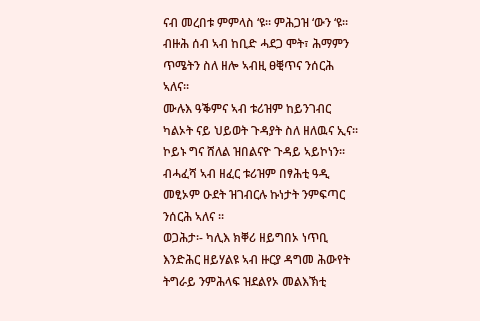ናብ መረበቱ ምምላስ ‘ዩ፡፡ ምሕጋዝ ‘ውን ‘ዩ። ብዙሕ ሰብ ኣብ ከቢድ ሓደጋ ሞት፣ ሕማምን ጥሜትን ስለ ዘሎ ኣብዚ ፀቒጥና ንሰርሕ ኣለና፡፡
ሙሉእ ዓቕምና ኣብ ቱሪዝም ከይንገብር ካልኦት ናይ ህይወት ጉዳያት ስለ ዘለዉና ኢና፡፡ ኮይኑ ግና ሸለል ዝበልናዮ ጉዳይ ኣይኮነን፡፡ ብሓፈሻ ኣብ ዘፈር ቱሪዝም በፃሕቲ ዓዲ መፂኦም ዑደት ዝገብርሉ ኩነታት ንምፍጣር ንሰርሕ ኣለና ፡፡
ወጋሕታ፡- ካሊእ ክቐሪ ዘይግበኦ ነጥቢ እንድሕር ዘይሃልዩ ኣብ ዙርያ ዳግመ ሕውየት ትግራይ ንምሕላፍ ዝደልየኦ መልእኽቲ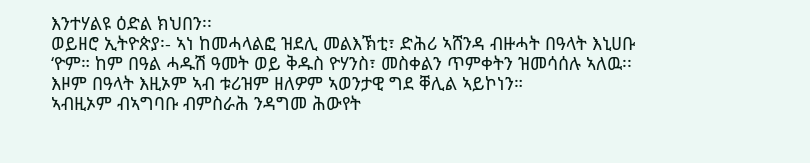እንተሃልዩ ዕድል ክህበን፡፡
ወይዘሮ ኢትዮጵያ፡- ኣነ ከመሓላልፎ ዝደሊ መልእኽቲ፣ ድሕሪ ኣሸንዳ ብዙሓት በዓላት እኒሀቡ ‘ዮም። ከም በዓል ሓዱሽ ዓመት ወይ ቅዱስ ዮሃንስ፣ መስቀልን ጥምቀትን ዝመሳሰሉ ኣለዉ፡፡ እዞም በዓላት እዚኦም ኣብ ቱሪዝም ዘለዎም ኣወንታዊ ግደ ቐሊል ኣይኮነን።
ኣብዚኦም ብኣግባቡ ብምስራሕ ንዳግመ ሕውየት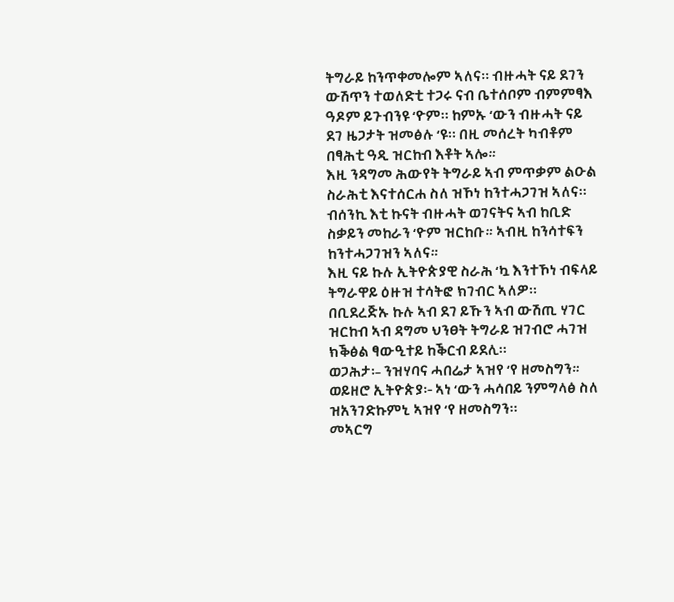ትግራይ ከንጥቀመሎም ኣለና፡፡ ብዙሓት ናይ ደገን ውሽጥን ተወለድቲ ተጋሩ ናብ ቤተሰቦም ብምምፃእ ዓዶም ይጉብንዩ ‘ዮም፡፡ ከምኡ ‘ውን ብዙሓት ናይ ደገ ዜጋታት ዝመፅሉ ‘ዩ፡፡ በዚ መሰረት ካብቶም በፃሕቲ ዓዲ ዝርከብ እቶት ኣሎ።
እዚ ንዳግመ ሕውየት ትግራይ ኣብ ምጥቃም ልዑል ስራሕቲ እናተሰርሐ ስለ ዝኾነ ከንተሓጋገዝ ኣለና፡፡ ብሰንኪ እቲ ኩናት ብዙሓት ወገናትና ኣብ ከቢድ ስቃይን መከራን ‘ዮም ዝርከቡ። ኣብዚ ከንሳተፍን ከንተሓጋገዝን ኣለና።
እዚ ናይ ኩሉ ኢትዮጵያዊ ስራሕ ‘ኳ እንተኾነ ብፍላይ ትግራዋይ ዕዙዝ ተሳትፎ ክገብር ኣለዎ፡፡ በቢደረጅኡ ኩሉ ኣብ ደገ ይኹን ኣብ ውሽጢ ሃገር ዝርከብ ኣብ ዳግመ ህንፀት ትግራይ ዝገብሮ ሓገዝ ክቕፅል ፃውዒተይ ከቕርብ ይደሊ፡፡
ወጋሕታ፡– ንዝሃባና ሓበሬታ ኣዝየ ‘የ ዘመስግን።
ወይዘሮ ኢትዮጵያ፡- ኣነ ‘ውን ሓሳበይ ንምግላፅ ስለ ዝአንገድኩምኒ ኣዝየ ‘የ ዘመስግን፡፡
መኣርግ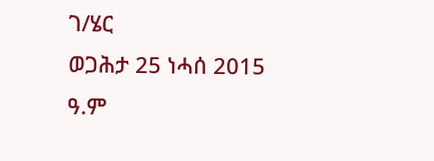ገ/ሄር
ወጋሕታ 25 ነሓሰ 2015 ዓ.ም